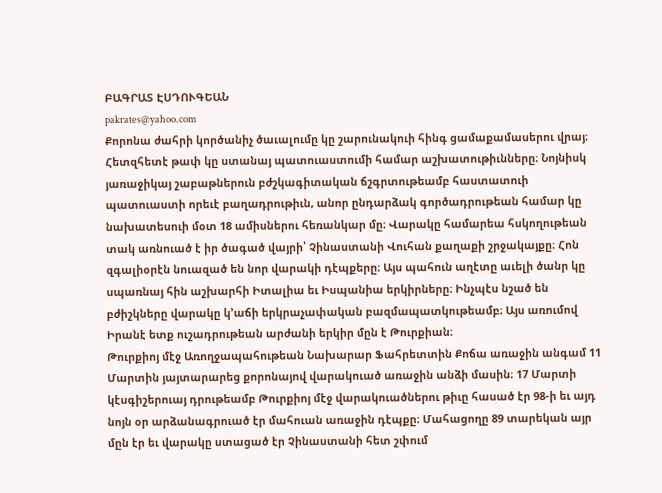ԲԱԳՐԱՏ ԷՍԴՈՒԳԵԱՆ
pakrates@yahoo.com
Քորոնա ժահրի կործանիչ ծաւալումը կը շարունակուի հինգ ցամաքամասերու վրայ։ Հետզհետէ թափ կը ստանայ պատուաստումի համար աշխատութիւնները։ Նոյնիսկ յառաջիկայ շաբաթներուն բժշկագիտական ճշգրտութեամբ հաստատուի պատուաստի որեւէ բաղադրութիւն, անոր ընդարձակ գործադրութեան համար կը նախատեսուի մօտ 18 ամիսներու հեռանկար մը։ Վարակը համարեա հսկողութեան տակ առնուած է իր ծագած վայրի՝ Չինաստանի Վուհան քաղաքի շրջակայքը։ Հոն զգալիօրէն նուազած են նոր վարակի դէպքերը։ Այս պահուն աղէտը աւելի ծանր կը սպառնայ հին աշխարհի Իտալիա եւ Իսպանիա երկիրները։ Ինչպէս նշած են բժիշկները վարակը կ՚աճի երկրաչափական բազմապատկութեամբ։ Այս առումով Իրանէ ետք ուշադրութեան արժանի երկիր մըն է Թուրքիան։
Թուրքիոյ մէջ Առողջապահութեան Նախարար Ֆահրետտին Քոճա առաջին անգամ 11 Մարտին յայտարարեց քորոնայով վարակուած առաջին անձի մասին։ 17 Մարտի կէսգիշերուայ դրութեամբ Թուրքիոյ մէջ վարակուածներու թիւը հասած էր 98-ի եւ այդ նոյն օր արձանագրուած էր մահուան առաջին դէպքը։ Մահացողը 89 տարեկան այր մըն էր եւ վարակը ստացած էր Չինաստանի հետ շփում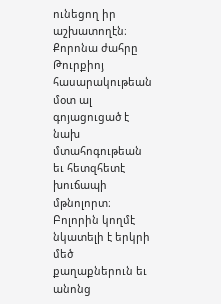ունեցող իր աշխատողէն։
Քորոնա ժահրը Թուրքիոյ հասարակութեան մօտ ալ գոյացուցած է նախ մտահոգութեան եւ հետզհետէ խուճապի մթնոլորտ։ Բոլորին կողմէ նկատելի է երկրի մեծ քաղաքներուն եւ անոնց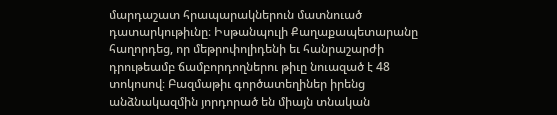մարդաշատ հրապարակներուն մատնուած դատարկութիւնը։ Իսթանպուլի Քաղաքապետարանը հաղորդեց, որ մեթրոփոլիդենի եւ հանրաշարժի դրութեամբ ճամբորդողներու թիւը նուազած է 48 տոկոսով։ Բազմաթիւ գործատեղիներ իրենց անձնակազմին յորդորած են միայն տնական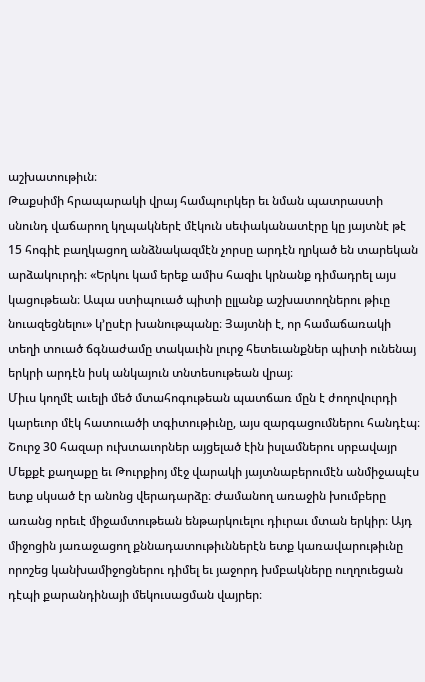աշխատութիւն։
Թաքսիմի հրապարակի վրայ համպուրկեր եւ նման պատրաստի սնունդ վաճարող կղպակներէ մէկուն սեփականատէրը կը յայտնէ թէ 15 հոգիէ բաղկացող անձնակազմէն չորսը արդէն ղրկած են տարեկան արձակուրդի։ «Երկու կամ երեք ամիս հազիւ կրնանք դիմադրել այս կացութեան։ Ապա ստիպուած պիտի ըլլանք աշխատողներու թիւը նուազեցնելու» կ՚ըսէր խանութպանը։ Յայտնի է, որ համաճառակի տեղի տուած ճգնաժամը տակաւին լուրջ հետեւանքներ պիտի ունենայ երկրի արդէն իսկ անկայուն տնտեսութեան վրայ։
Միւս կողմէ աւելի մեծ մտահոգութեան պատճառ մըն է ժողովուրդի կարեւոր մէկ հատուածի տգիտութիւնը, այս զարգացումներու հանդէպ։ Շուրջ 30 հազար ուխտաւորներ այցելած էին իսլամներու սրբավայր Մեքքէ քաղաքը եւ Թուրքիոյ մէջ վարակի յայտնաբերումէն անմիջապէս ետք սկսած էր անոնց վերադարձը։ Ժամանող առաջին խումբերը առանց որեւէ միջամտութեան ենթարկուելու դիւրաւ մտան երկիր։ Այդ միջոցին յառաջացող քննադատութիւններէն ետք կառավարութիւնը որոշեց կանխամիջոցներու դիմել եւ յաջորդ խմբակները ուղղուեցան դէպի քարանդինայի մեկուսացման վայրեր։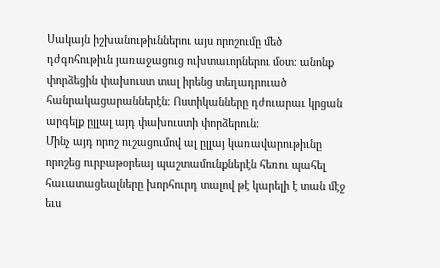Սակայն իշխանութիւններու այս որոշումը մեծ դժգոհութիւն յառաջացուց ուխտաւորներու մօտ։ անոնք փորձեցին փախուստ տալ իրենց տեղադրուած հանրակացարաններէն։ Ոստիկանները դժուարաւ կրցան արգելք ըլլալ այդ փախուստի փորձերուն։
Մինչ այդ որոշ ուշացումով ալ ըլլայ կառավարութիւնը որոշեց ուրբաթօրեայ պաշտամունքներէն հեռու պահել հաւատացեալները խորհուրդ տալով թէ կարելի է տան մէջ եւս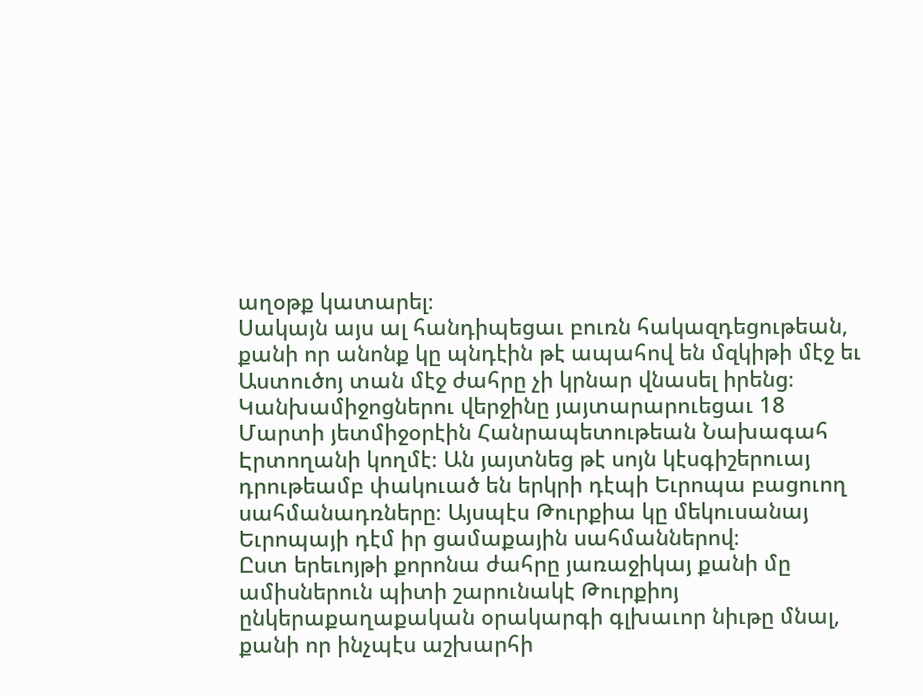աղօթք կատարել։
Սակայն այս ալ հանդիպեցաւ բուռն հակազդեցութեան, քանի որ անոնք կը պնդէին թէ ապահով են մզկիթի մէջ եւ Աստուծոյ տան մէջ ժահրը չի կրնար վնասել իրենց։
Կանխամիջոցներու վերջինը յայտարարուեցաւ 18 Մարտի յետմիջօրէին Հանրապետութեան Նախագահ Էրտողանի կողմէ։ Ան յայտնեց թէ սոյն կէսգիշերուայ դրութեամբ փակուած են երկրի դէպի Եւրոպա բացուող սահմանադռները։ Այսպէս Թուրքիա կը մեկուսանայ Եւրոպայի դէմ իր ցամաքային սահմաններով։
Ըստ երեւոյթի քորոնա ժահրը յառաջիկայ քանի մը ամիսներուն պիտի շարունակէ Թուրքիոյ ընկերաքաղաքական օրակարգի գլխաւոր նիւթը մնալ, քանի որ ինչպէս աշխարհի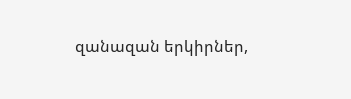զանազան երկիրներ,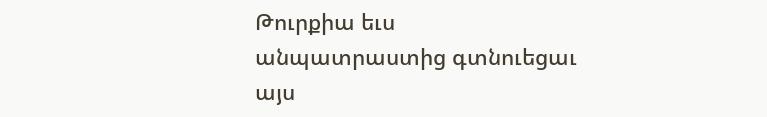Թուրքիա եւս անպատրաստից գտնուեցաւ այս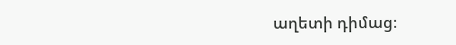աղետի դիմաց։